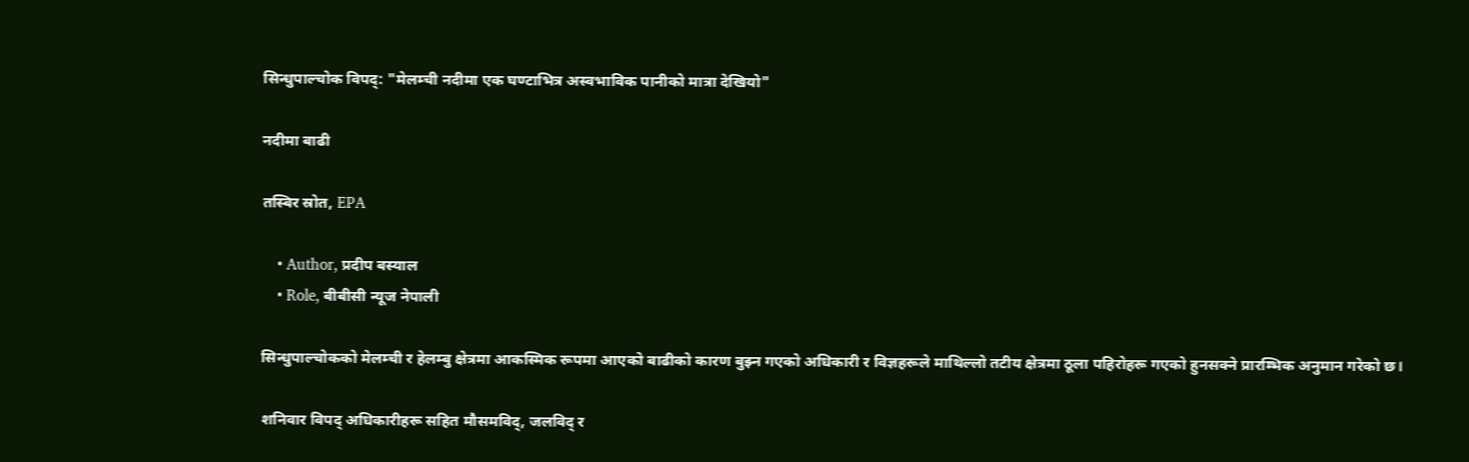सिन्धुपाल्चोक विपद्: "मेलम्ची नदीमा एक घण्टाभित्र अस्वभाविक पानीको मात्रा देखियो"

नदीमा बाढी

तस्बिर स्रोत, EPA

    • Author, प्रदीप बस्याल
    • Role, बीबीसी न्यूज नेपाली

सिन्धुपाल्चोकको मेलम्ची र हेलम्बु क्षेत्रमा आकस्मिक रूपमा आएको बाढीको कारण बुझ्न गएको अधिकारी र विज्ञहरूले माथिल्लो तटीय क्षेत्रमा ठूला पहिरोहरू गएको हुनसक्ने प्रारम्भिक अनुमान गरेको छ।

शनिवार विपद् अधिकारीहरू सहित मौसमविद्, जलविद् र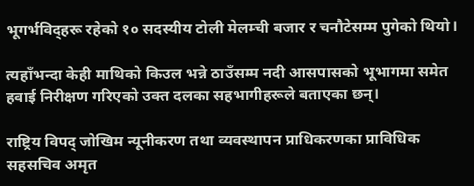भूगर्भविद्हरू रहेको १० सदस्यीय टोली मेलम्ची बजार र चनौटेसम्म पुगेको थियो।

त्यहाँभन्दा केही माथिको किउल भन्ने ठाउँसम्म नदी आसपासको भूभागमा समेत हवाई निरीक्षण गरिएको उक्त दलका सहभागीहरूले बताएका छन्।

राष्ट्रिय विपद् जोखिम न्यूनीकरण तथा व्यवस्थापन प्राधिकरणका प्राविधिक सहसचिव अमृत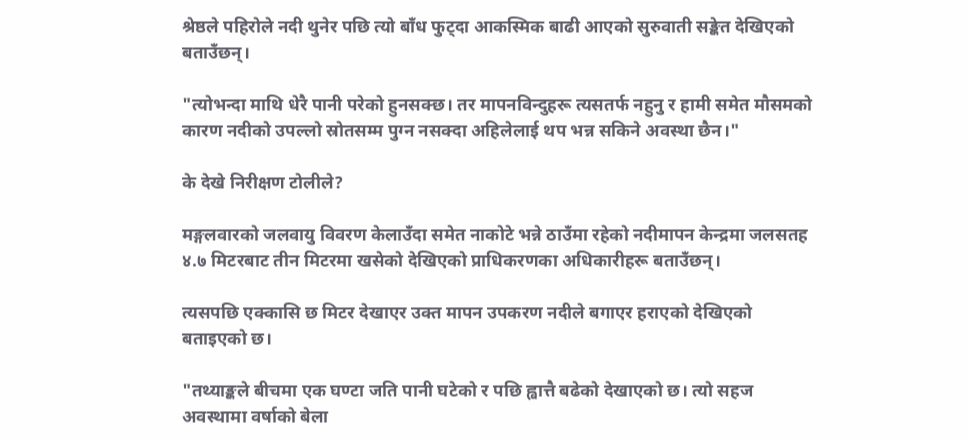श्रेष्ठले पहिरोले नदी थुनेर पछि त्यो बाँध फुट्दा आकस्मिक बाढी आएको सुरुवाती सङ्केत देखिएको बताउँछन्।

"त्योभन्दा माथि धेरै पानी परेको हुनसक्छ। तर मापनविन्दुहरू त्यसतर्फ नहुनु र हामी समेत मौसमको कारण नदीको उपल्लो स्रोतसम्म पुग्न नसक्दा अहिलेलाई थप भन्न सकिने अवस्था छैन।"

के देखे निरीक्षण टोलीले?

मङ्गलवारको जलवायु विवरण केलाउँदा समेत नाकोटे भन्ने ठाउँमा रहेको नदीमापन केन्द्रमा जलसतह ४.७ मिटरबाट तीन मिटरमा खसेको देखिएको प्राधिकरणका अधिकारीहरू बताउँछन्।

त्यसपछि एक्कासि छ मिटर देखाएर उक्त मापन उपकरण नदीले बगाएर हराएको देखिएको बताइएको छ।

"तथ्याङ्कले बीचमा एक घण्टा जति पानी घटेको र पछि ह्वात्तै बढेको देखाएको छ। त्यो सहज अवस्थामा वर्षाको बेला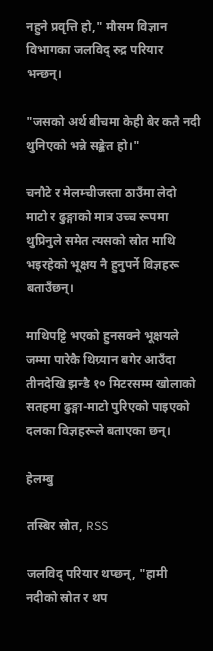नहुने प्रवृत्ति हो," मौसम विज्ञान विभागका जलविद् रुद्र परियार भन्छन्।

"जसको अर्थ बीचमा केही बेर कतै नदी थुनिएको भन्ने सङ्केत हो।"

चनौटे र मेलम्चीजस्ता ठाउँमा लेदो माटो र ढुङ्गाको मात्र उच्च रूपमा थुप्रिनुले समेत त्यसको स्रोत माथि भइरहेको भूक्षय नै हुनुपर्ने विज्ञहरू बताउँछन्।

माथिपट्टि भएको हुनसक्ने भूक्षयले जम्मा पारेकै थिग्र्यान बगेर आउँदा तीनदेखि झन्डै १० मिटरसम्म खोलाको सतहमा ढुङ्गा-माटो पुरिएको पाइएको दलका विज्ञहरूले बताएका छन्।

हेलम्बु

तस्बिर स्रोत, RSS

जलविद् परियार थप्छन्, "हामी नदीको स्रोत र थप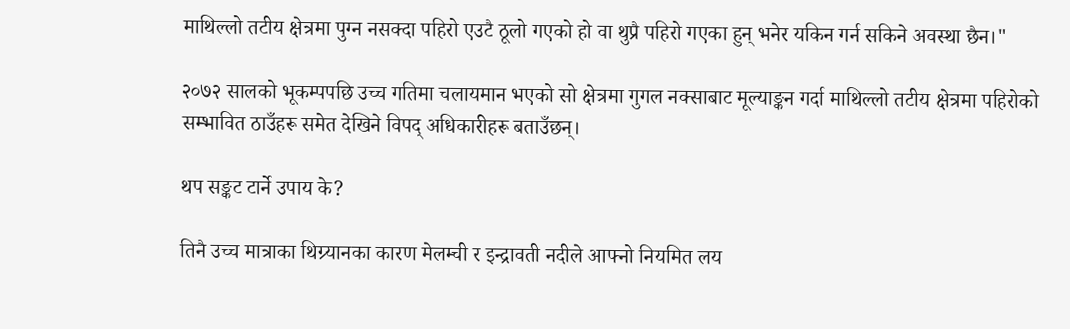माथिल्लो तटीय क्षेत्रमा पुग्न नसक्दा पहिरो एउटै ठूलो गएको हो वा थुप्रै पहिरो गएका हुन् भनेर यकिन गर्न सकिने अवस्था छैन।"

२०७२ सालको भूकम्पपछि उच्च गतिमा चलायमान भएको सो क्षेत्रमा गुगल नक्साबाट मूल्याङ्कन गर्दा माथिल्लो तटीय क्षेत्रमा पहिरोको सम्भावित ठाउँहरू समेत देखिने विपद् अधिकारीहरू बताउँछन्।

थप सङ्कट टार्ने उपाय के?

तिनै उच्च मात्राका थिग्र्यानका कारण मेलम्ची र इन्द्रावती नदीले आफ्नो नियमित लय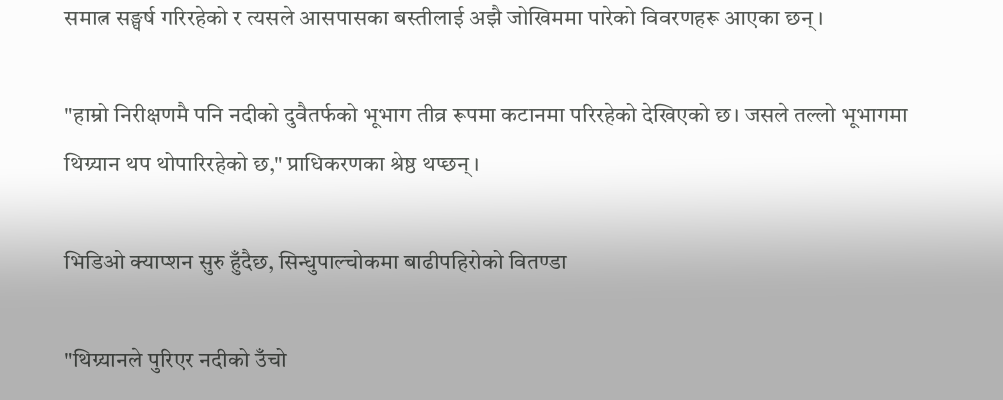समात्न सङ्घर्ष गरिरहेको र त्यसले आसपासका बस्तीलाई अझै जोखिममा पारेको विवरणहरू आएका छन्।

"हाम्रो निरीक्षणमै पनि नदीको दुवैतर्फको भूभाग तीव्र रूपमा कटानमा परिरहेको देखिएको छ। जसले तल्लो भूभागमा थिग्र्यान थप थोपारिरहेको छ," प्राधिकरणका श्रेष्ठ थप्छन्।

भिडिओ क्याप्शन सुरु हुँदैछ, सिन्धुपाल्चोकमा बाढीपहिरोको वितण्डा

"थिग्र्यानले पुरिएर नदीको उँचो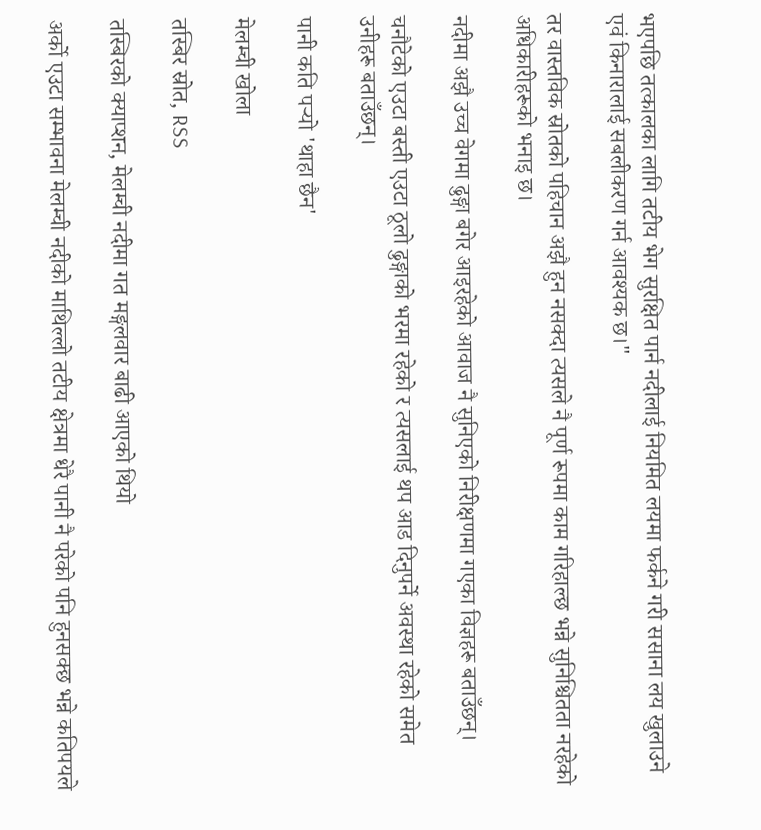भएपछि तत्कालका लागि तटीय भेग सुरक्षित पार्न नदीलाई नियमित लयमा फर्कने गरी ससाना लय खुलाउने एवं किनारालाई सबलीकरण गर्न आवश्यक छ।"

तर वास्तविक स्रोतको पहिचान अझै हुन नसक्दा त्यसले नै पूर्ण रूपमा काम गरिहाल्छ भन्ने सुनिश्चितता नरहेको अधिकारीहरूको भनाइ छ।

नदीमा अझै उच्च वेगमा ढुङ्गा बगेर आइरहेको आवाज नै सुनिएको निरीक्षणमा गएका विज्ञहरू बताउँछन्।

चनौटेको एउटा बस्ती एउटा ठूलो ढुङ्गाको भरमा रहेको र त्यसलाई थप आड दिनुपर्ने अवस्था रहेको समेत उनीहरू बताउँछन्।

पानी कति पर्‍यो 'थाहा छैन'

मेलम्ची खोला

तस्बिर स्रोत, RSS

तस्बिरको क्याप्शन, मेलम्ची नदीमा गत मङ्गलवार बाढी आएको थियो

अर्को एउटा सम्भावना मेलम्ची नदीको माथिल्लो तटीय क्षेत्रमा धेरै पानी नै परेको पनि हुनसक्छ भन्ने कतिपयले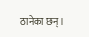ठानेका छन्।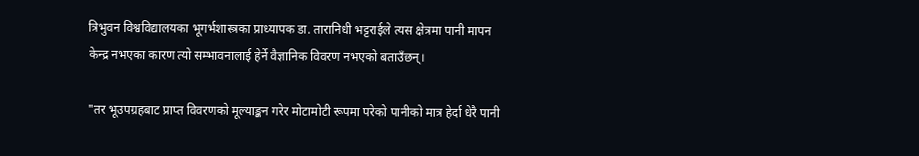त्रिभुवन विश्वविद्यालयका भूगर्भशास्त्रका प्राध्यापक डा. तारानिधी भट्टराईले त्यस क्षेत्रमा पानी मापन केन्द्र नभएका कारण त्यो सम्भावनालाई हेर्ने वैज्ञानिक विवरण नभएको बताउँछन्।

"तर भूउपग्रहबाट प्राप्त विवरणको मूल्याङ्कन गरेर मोटामोटी रूपमा परेको पानीको मात्र हेर्दा धेरै पानी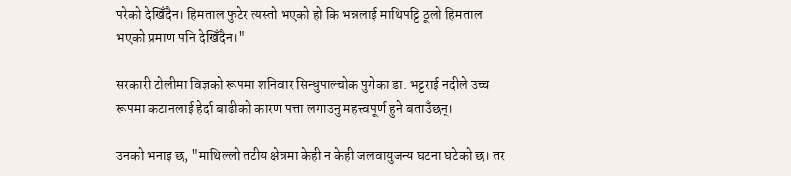परेको देखिँदैन। हिमताल फुटेर त्यस्तो भएको हो कि भन्नलाई माथिपट्टि ठूलो हिमताल भएको प्रमाण पनि देखिँदैन।"

सरकारी टोलीमा विज्ञको रूपमा शनिवार सिन्धुपाल्चोक पुगेका डा. भट्टराई नदीले उच्च रूपमा कटानलाई हेर्दा बाढीको कारण पत्ता लगाउनु महत्त्वपूर्ण हुने बताउँछन्।

उनको भनाइ छ, "माथिल्लो तटीय क्षेत्रमा केही न केही जलवायुजन्य घटना घटेको छ। तर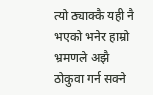त्यो ठ्याक्कै यही नै भएको भनेर हाम्रो भ्रमणले अझै ठोकुवा गर्न सक्ने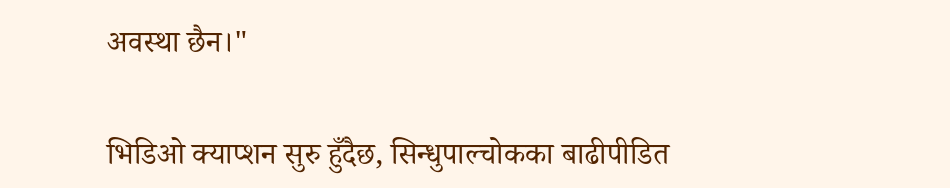अवस्था छैन।"

भिडिओ क्याप्शन सुरु हुँदैछ, सिन्धुपाल्चोकका बाढीपीडित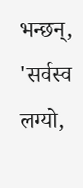भन्छन्, 'सर्वस्व लग्यो,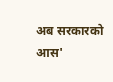अब सरकारको आस'